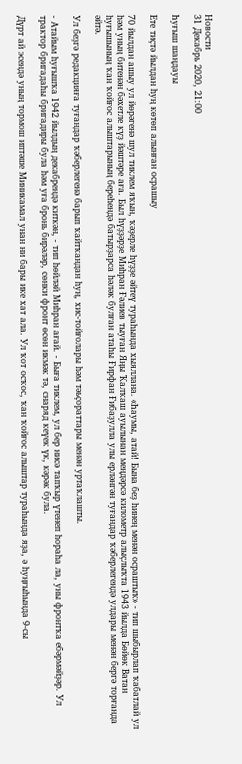Новости
31 Декабрь 2020, 21:00

Һуғыш шаңдауы

Ете тиҫтә йылдан һуң көтөп алынған осрашыу

70 йылдан ашыу ул йөрәгенә шул тиклем яҡын, ҡәҙерле һүҙҙе әйтеү тураһында хыяллана. «Һаумы, атай! Бына беҙ һинең менән осраштыҡ» - тип шыбырлап ҡабатлай ул һәм уның битенән бәхетле күҙ йәштәре аға. Был һүҙҙәрҙе Миһран Ғәлиев тыуған Яңы Ҡалҡаш ауылынан меңдәрсә километр алыҫлыҡта 1943 йылда Бөйөк Ватан һуғышының ҡан ҡойғос алыштарының береһендә батырҙарса һәләк булған атаһы Ғирфан Ғибаҙулла улы ерләнгән туғандар ҡәберлегендә улдары менән бергә торғанда әйтә.

Ул беҙгә редакцияға туғандар ҡәберлегенә барып ҡайтҡандан һуң, хис-тойғолары һәм тәьҫораттары менән уртаҡлашты.

- Атайым һуғышҡа 1942 йылдың декабрендә киткән, - тип һөйләй Миһран ағай. - Быға тиклем, ул бер нисә тапҡыр үтенеп һораһа ла, уны фронтҡа ебәрмәйҙәр. Ул трактор бригадаһы бригадиры була һәм уға бронь бирәләр, сөнки фронт өсөн икмәк тә, снаряд кеүек үк, кәрәк була.

Дүрт ай эсендә уның тормош иптәше Миникамал унан ни бары ике хат ала. Ул ҡот осҡос, ҡан ҡойғос алыштар тураһында яҙа, ә һуңғыһында 9-сы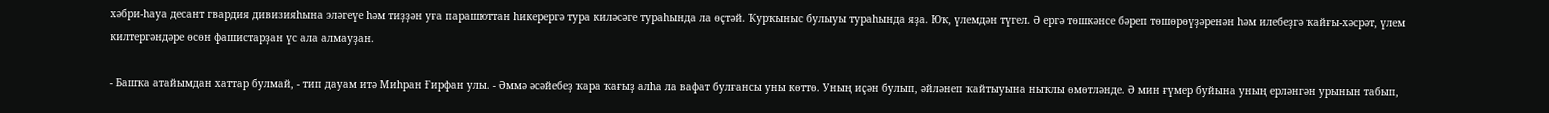хәбри-һауа десант гвардия дивизияһына эләгеүе һәм тиҙҙән уға парашюттан һикерергә тура киләсәге тураһында ла өҫтәй. Ҡурҡыныс булыуы тураһында яҙа. Юҡ, үлемдән түгел. Ә ергә төшкәнсе бәреп төшөрөүҙәренән һәм илебеҙгә ҡайғы-хәсрәт, үлем килтергәндәре өсөн фашистарҙан үс ала алмауҙан.

- Башҡа атайымдан хаттар булмай, - тип дауам итә Миһран Ғирфан улы. - Әммә әсәйебеҙ ҡара ҡағыҙ алһа ла вафат булғансы уны көттө. Уның иҫән булып, әйләнеп ҡайтыуына ныҡлы өмөтләнде. Ә мин ғүмер буйына уның ерләнгән урынын табып,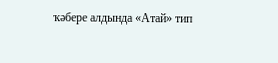ҡәбере алдында «Атай» тип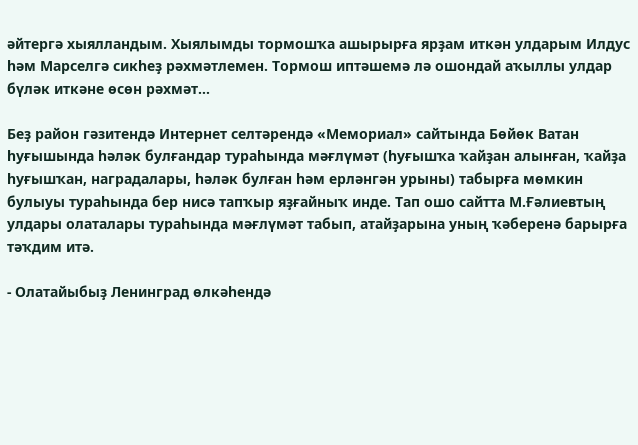әйтергә хыялландым. Хыялымды тормошҡа ашырырға ярҙам иткән улдарым Илдус һәм Марселгә сикһеҙ рәхмәтлемен. Тормош иптәшемә лә ошондай аҡыллы улдар бүләк иткәне өсөн рәхмәт...

Беҙ район гәзитендә Интернет селтәрендә «Мемориал» сайтында Бөйөк Ватан һуғышында һәләк булғандар тураһында мәғлүмәт (һуғышҡа ҡайҙан алынған, ҡайҙа һуғышҡан, наградалары, һәләк булған һәм ерләнгән урыны) табырға мөмкин булыуы тураһында бер нисә тапҡыр яҙғайныҡ инде. Тап ошо сайтта М.Ғәлиевтың улдары олаталары тураһында мәғлүмәт табып, атайҙарына уның ҡәберенә барырға тәҡдим итә.

- Олатайыбыҙ Ленинград өлкәһендә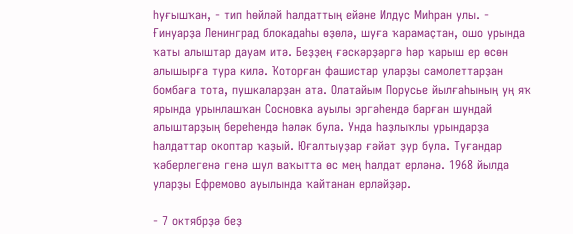һуғышҡан, - тип һөйләй һалдаттың ейәне Илдус Миһран улы. - Ғинуарҙа Ленинград блокадаһы өҙөлә, шуға ҡарамаҫтан, ошо урында ҡаты алыштар дауам итә. Беҙҙең ғәскәрҙәргә һәр ҡарыш ер өсөн алышырға тура килә. Ҡоторған фашистар уларҙы самолеттарҙан бомбаға тота, пушкаларҙан ата. Олатайым Порусье йылғаһының уң яҡ ярында урынлашҡан Сосновка ауылы эргәһендә барған шундай алыштарҙың береһендә һәләк була. Унда һаҙлыҡлы урындарҙа һалдаттар окоптар ҡаҙый. Юғалтыуҙар ғәйәт ҙур була. Туғандар ҡәберлегенә генә шул ваҡытта өс мең һалдат ерләнә. 1968 йылда уларҙы Ефремово ауылында ҡайтанан ерләйҙәр.

- 7 октябрҙә беҙ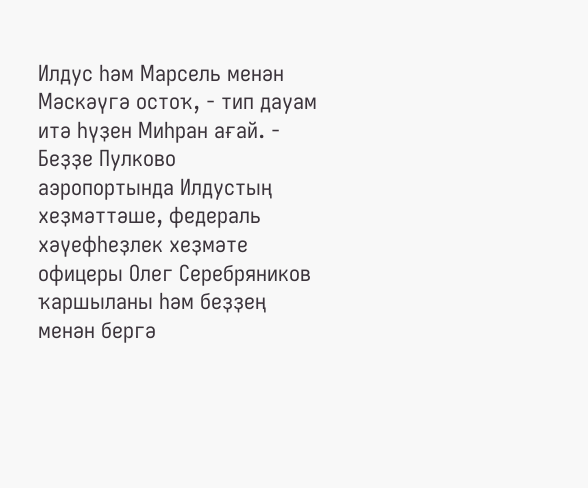Илдус һәм Марсель менән Мәскәүгә остоҡ, - тип дауам итә һүҙен Миһран ағай. - Беҙҙе Пулково аэропортында Илдустың хеҙмәттәше, федераль хәүефһеҙлек хеҙмәте офицеры Олег Серебряников ҡаршыланы һәм беҙҙең менән бергә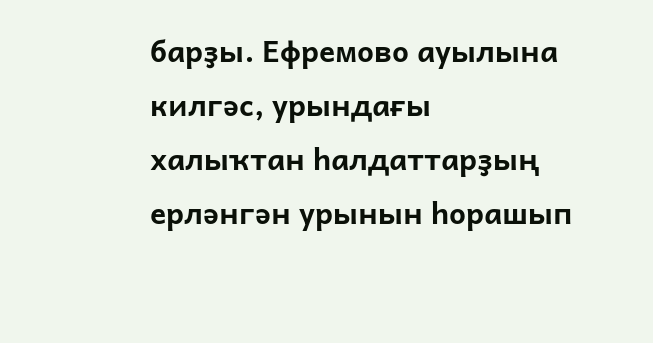барҙы. Ефремово ауылына килгәс, урындағы халыҡтан һалдаттарҙың ерләнгән урынын һорашып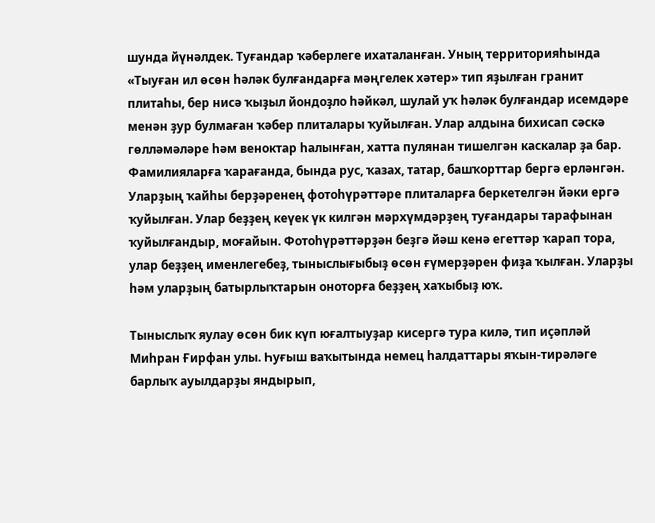шунда йүнәлдек. Туғандар ҡәберлеге ихаталанған. Уның территорияһында «Тыуған ил өсөн һәләк булғандарға мәңгелек хәтер» тип яҙылған гранит плитаһы, бер нисә ҡыҙыл йондоҙло һәйкәл, шулай уҡ һәләк булғандар исемдәре менән ҙур булмаған ҡәбер плиталары ҡуйылған. Улар алдына бихисап сәскә гөлләмәләре һәм веноктар һалынған, хатта пулянан тишелгән каскалар ҙа бар. Фамилияларға ҡарағанда, бында рус, ҡазах, татар, башҡорттар бергә ерләнгән. Уларҙың ҡайһы берҙәренең фотоһүрәттәре плиталарға беркетелгән йәки ергә ҡуйылған. Улар беҙҙең кеүек үк килгән мәрхүмдәрҙең туғандары тарафынан ҡуйылғандыр, моғайын. Фотоһүрәттәрҙән беҙгә йәш кенә егеттәр ҡарап тора, улар беҙҙең именлегебеҙ, тыныслығыбыҙ өсөн ғүмерҙәрен фиҙа ҡылған. Уларҙы һәм уларҙың батырлыҡтарын оноторға беҙҙең хаҡыбыҙ юҡ.

Тыныслыҡ яулау өсөн бик күп юғалтыуҙар кисергә тура килә, тип иҫәпләй Миһран Ғирфан улы. Һуғыш ваҡытында немец һалдаттары яҡын-тирәләге барлыҡ ауылдарҙы яндырып,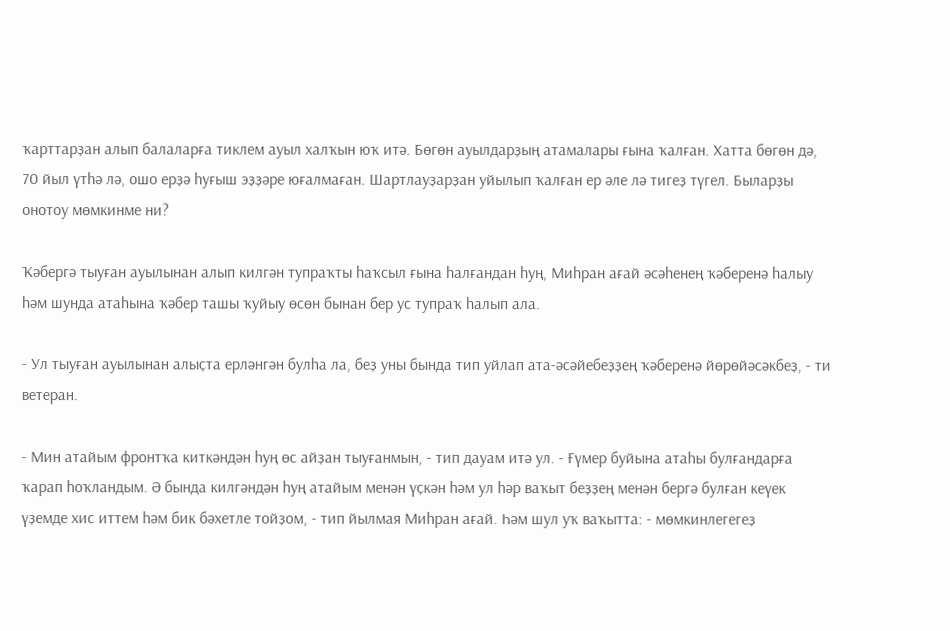ҡарттарҙан алып балаларға тиклем ауыл халҡын юҡ итә. Бөгөн ауылдарҙың атамалары ғына ҡалған. Хатта бөгөн дә, 70 йыл үтһә лә, ошо ерҙә һуғыш эҙҙәре юғалмаған. Шартлауҙарҙан уйылып ҡалған ер әле лә тигеҙ түгел. Быларҙы онотоу мөмкинме ни?

Ҡәбергә тыуған ауылынан алып килгән тупраҡты һаҡсыл ғына һалғандан һуң, Миһран ағай әсәһенең ҡәберенә һалыу һәм шунда атаһына ҡәбер ташы ҡуйыу өсөн бынан бер ус тупраҡ һалып ала.

- Ул тыуған ауылынан алыҫта ерләнгән булһа ла, беҙ уны бында тип уйлап ата-әсәйебеҙҙең ҡәберенә йөрөйәсәкбеҙ, - ти ветеран.

- Мин атайым фронтҡа киткәндән һуң өс айҙан тыуғанмын, - тип дауам итә ул. - Ғүмер буйына атаһы булғандарға ҡарап һоҡландым. Ә бында килгәндән һуң атайым менән үҫкән һәм ул һәр ваҡыт беҙҙең менән бергә булған кеүек үҙемде хис иттем һәм бик бәхетле тойҙом, - тип йылмая Миһран ағай. Һәм шул уҡ ваҡытта: - мөмкинлегегеҙ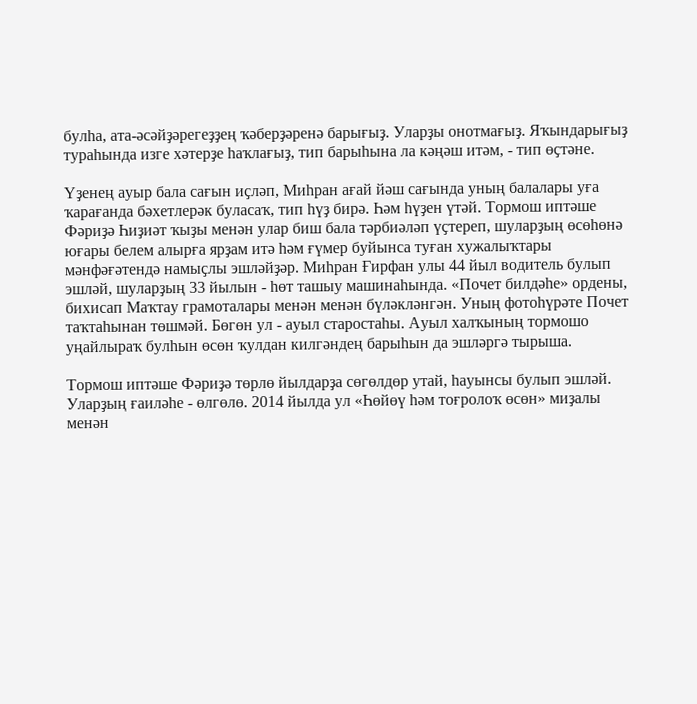булһа, ата-әсәйҙәрегеҙҙең ҡәберҙәренә барығыҙ. Уларҙы онотмағыҙ. Яҡындарығыҙ тураһында изге хәтерҙе һаҡлағыҙ, тип барыһына ла кәңәш итәм, - тип өҫтәне.

Үҙенең ауыр бала сағын иҫләп, Миһран ағай йәш сағында уның балалары уға ҡарағанда бәхетлерәк буласаҡ, тип һүҙ бирә. Һәм һүҙен үтәй. Тормош иптәше Фәриҙә Һиҙиәт ҡыҙы менән улар биш бала тәрбиәләп үҫтереп, шуларҙың өсөһөнә юғары белем алырға ярҙам итә һәм ғүмер буйынса туған хужалыҡтары мәнфәғәтендә намыҫлы эшләйҙәр. Миһран Ғирфан улы 44 йыл водитель булып эшләй, шуларҙың 33 йылын - һөт ташыу машинаһында. «Почет билдәһе» ордены, бихисап Маҡтау грамоталары менән менән бүләкләнгән. Уның фотоһүрәте Почет таҡтаһынан төшмәй. Бөгөн ул - ауыл старостаһы. Ауыл халҡының тормошо уңайлыраҡ булһын өсөн ҡулдан килгәндең барыһын да эшләргә тырыша.

Тормош иптәше Фәриҙә төрлө йылдарҙа сөгөлдөр утай, һауынсы булып эшләй. Уларҙың ғаиләһе - өлгөлө. 2014 йылда ул «Һөйөү һәм тоғролоҡ өсөн» миҙалы менән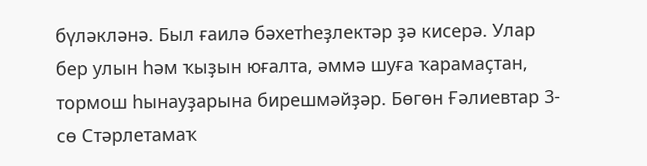бүләкләнә. Был ғаилә бәхетһеҙлектәр ҙә кисерә. Улар бер улын һәм ҡыҙын юғалта, әммә шуға ҡарамаҫтан, тормош һынауҙарына бирешмәйҙәр. Бөгөн Ғәлиевтар 3-сө Стәрлетамаҡ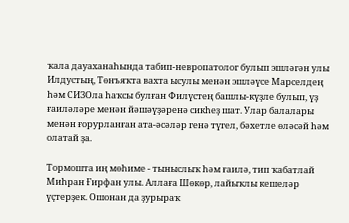ҡала дауаханаһында табип-невропатолог булып эшләгән улы Илдустың, Төнъяҡта вахта ысулы менән эшләүсе Марселдең һәм СИЗОла һаҡсы булған Филүстең башлы-күҙле булып, үҙ ғаиләләре менән йәшәүҙәренә сикһеҙ шат. Улар балалары менән ғорурланған ата-әсәләр генә түгел, бәхетле өләсәй һәм олатай ҙа.

Тормошта иң мөһиме - тыныслыҡ һәм ғаилә, тип ҡабатлай Миһран Ғирфан улы. Аллаға Шөкөр, лайыҡлы кешеләр үҫтерҙек. Ошонан да ҙурыраҡ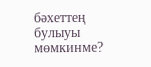бәхеттең булыуы мөмкинме?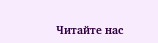Читайте нас